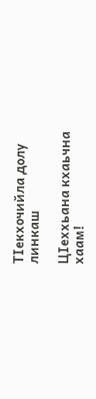ТIекхочийла долу линкаш

ЦIеххьана кхаьчна хаам!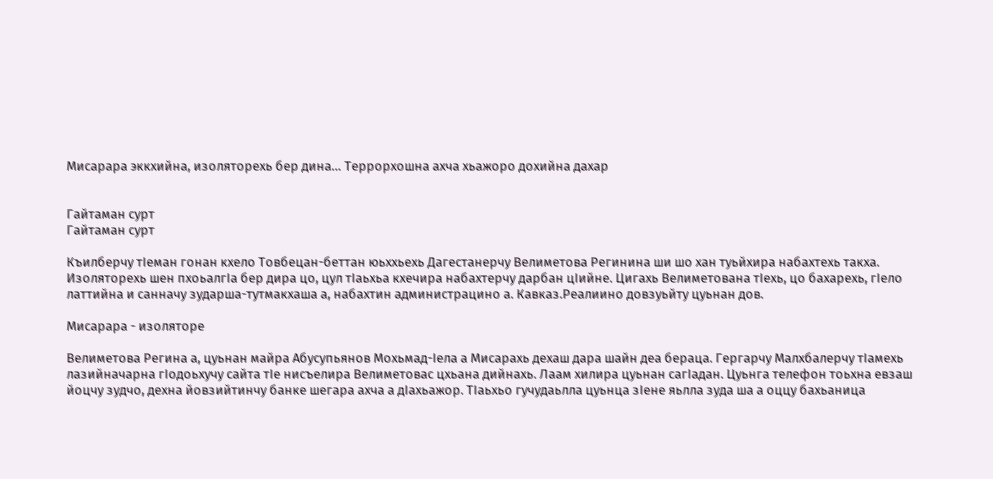Мисарара эккхийна, изоляторехь бер дина… Террорхошна ахча хьажоро дохийна дахар


Гайтаман сурт
Гайтаман сурт

Къилберчу тIеман гонан кхело Товбецан-беттан юьххьехь Дагестанерчу Велиметова Регинина ши шо хан туьйхира набахтехь такха. Изоляторехь шен пхоьалгIа бер дира цо, цул тIаьхьа кхечира набахтерчу дарбан цIийне. Цигахь Велиметована тIехь, цо бахарехь, гIело латтийна и санначу зударша-тутмакхаша а, набахтин администрацино а. Кавказ.Реалиино довзуьйту цуьнан дов.

Мисарара - изоляторе

Велиметова Регина а, цуьнан майра Абусупьянов Мохьмад-Iела а Мисарахь дехаш дара шайн деа бераца. Гергарчу Малхбалерчу тIамехь лазийначарна гIодоьхучу сайта тIе нисъелира Велиметовас цхьана дийнахь. Лаам хилира цуьнан сагIадан. Цуьнга телефон тоьхна евзаш йоцчу зудчо, дехна йовзийтинчу банке шегара ахча а дIахьажор. ТIаьхьо гучудаьлла цуьнца зIене яьлла зуда ша а оццу бахьаница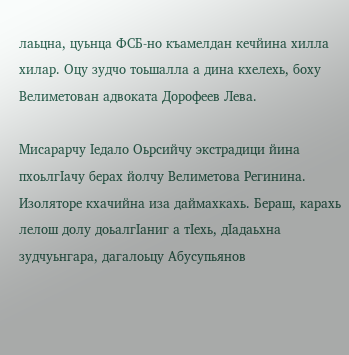лаьцна, цуьнца ФСБ-но къамелдан кечйина хилла хилар. Оцу зудчо тоьшалла а дина кхелехь, боху Велиметован адвоката Дорофеев Лева.

Мисарарчу Iедало Оьрсийчу экстрадици йина пхоьлгIачу берах йолчу Велиметова Регинина. Изоляторе кхачийна иза даймахкахь. Бераш, карахь лелош долу доьалгIаниг а тIехь, дIадаьхна зудчуьнгара, дагалоьцу Абусупьянов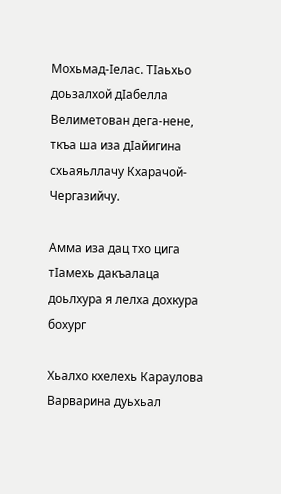Мохьмад-Iелас. ТIаьхьо доьзалхой дIабелла Велиметован дега-нене, ткъа ша иза дIайигина схьаяьллачу Кхарачой-Чергазийчу.

Амма иза дац тхо цига тIамехь дакъалаца доьлхура я лелха дохкура бохург

Хьалхо кхелехь Караулова Варварина дуьхьал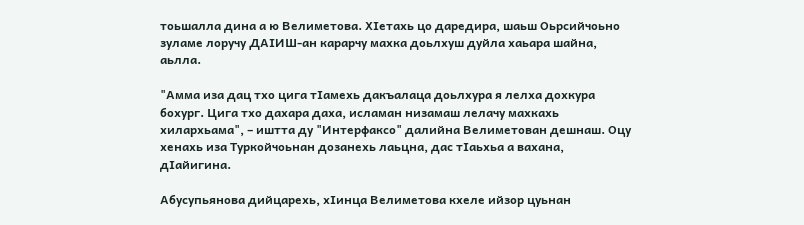тоьшалла дина а ю Велиметова. ХIетахь цо даредира, шаьш Оьрсийчоьно зуламе лоручу ДАIИШ-ан карарчу махка доьлхуш дуйла хаьара шайна, аьлла.

"Амма иза дац тхо цига тIамехь дакъалаца доьлхура я лелха дохкура бохург. Цига тхо дахара даха, исламан низамаш лелачу махкахь хилархьама", – иштта ду "Интерфаксо" далийна Велиметован дешнаш. Оцу хенахь иза Туркойчоьнан дозанехь лаьцна, дас тIаьхьа а вахана, дIайигина.

Абусупьянова дийцарехь, хIинца Велиметова кхеле ийзор цуьнан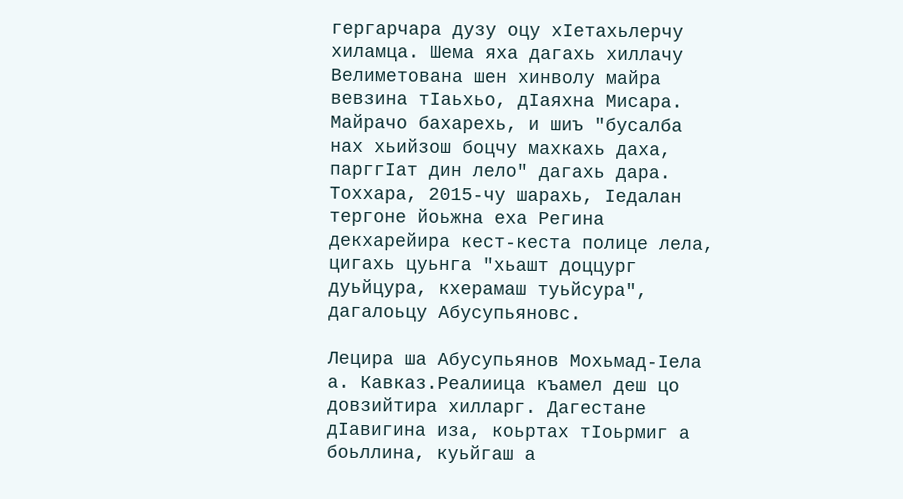гергарчара дузу оцу хIетахьлерчу хиламца. Шема яха дагахь хиллачу Велиметована шен хинволу майра вевзина тIаьхьо, дIаяхна Мисара. Майрачо бахарехь, и шиъ "бусалба нах хьийзош боцчу махкахь даха, парггIат дин лело" дагахь дара. Тоххара, 2015-чу шарахь, Iедалан тергоне йоьжна еха Регина декхарейира кест-кеста полице лела, цигахь цуьнга "хьашт доццург дуьйцура, кхерамаш туьйсура", дагалоьцу Абусупьяновс.

Лецира ша Абусупьянов Мохьмад-Iела а. Кавказ.Реалиица къамел деш цо довзийтира хилларг. Дагестане дIавигина иза, коьртах тIоьрмиг а боьллина, куьйгаш а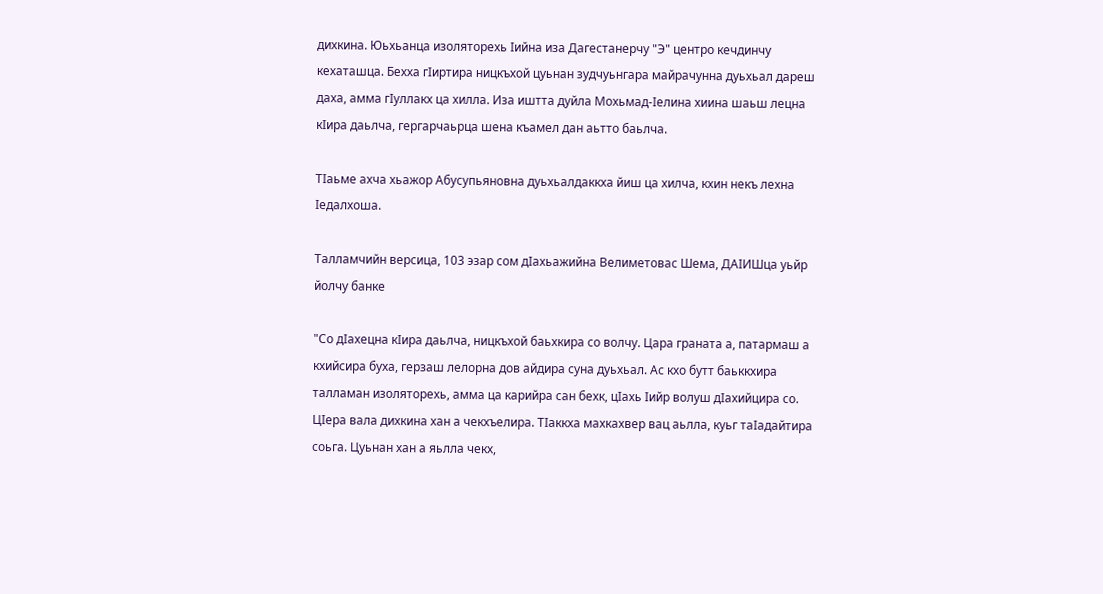дихкина. Юьхьанца изоляторехь Iийна иза Дагестанерчу "Э" центро кечдинчу кехаташца. Бехха гIиртира ницкъхой цуьнан зудчуьнгара майрачунна дуьхьал дареш даха, амма гIуллакх ца хилла. Иза иштта дуйла Мохьмад-Iелина хиина шаьш лецна кIира даьлча, гергарчаьрца шена къамел дан аьтто баьлча.

ТIаьме ахча хьажор Абусупьяновна дуьхьалдаккха йиш ца хилча, кхин некъ лехна Iедалхоша.

Талламчийн версица, 103 эзар сом дIахьажийна Велиметовас Шема, ДАIИШца уьйр йолчу банке

"Со дIахецна кIира даьлча, ницкъхой баьхкира со волчу. Цара граната а, патармаш а кхийсира буха, герзаш лелорна дов айдира суна дуьхьал. Ас кхо бутт баьккхира талламан изоляторехь, амма ца карийра сан бехк, цIахь Iийр волуш дIахийцира со. ЦIера вала дихкина хан а чекхъелира. ТIаккха махкахвер вац аьлла, куьг таIадайтира соьга. Цуьнан хан а яьлла чекх,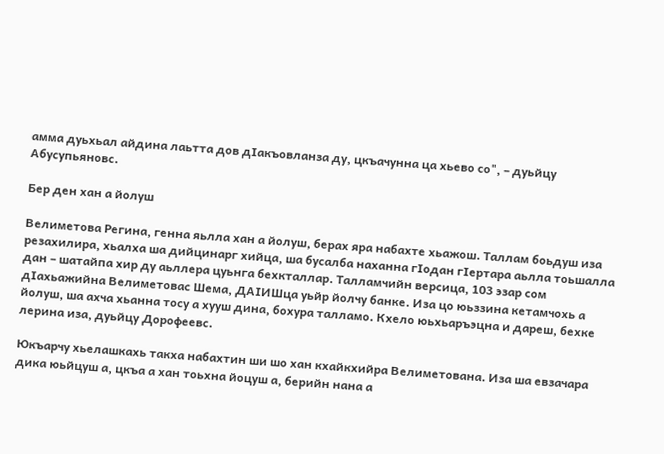амма дуьхьал айдина лаьтта дов дIакъовланза ду, цкъачунна ца хьево со", – дуьйцу Абусупьяновс.

Бер ден хан а йолуш

Велиметова Регина, генна яьлла хан а йолуш, берах яра набахте хьажош. Таллам боьдуш иза резахилира, хьалха ша дийцинарг хийца, ша бусалба наханна гIодан гIертара аьлла тоьшалла дан – шатайпа хир ду аьллера цуьнга бехкталлар. Талламчийн версица, 103 эзар сом дIахьажийна Велиметовас Шема, ДАIИШца уьйр йолчу банке. Иза цо юьззина кетамчохь а йолуш, ша ахча хьанна тосу а хууш дина, бохура талламо. Кхело юьхьаръэцна и дареш, бехке лерина иза, дуьйцу Дорофеевс.

Юкъарчу хьелашкахь такха набахтин ши шо хан кхайкхийра Велиметована. Иза ша евзачара дика юьйцуш а, цкъа а хан тоьхна йоцуш а, берийн нана а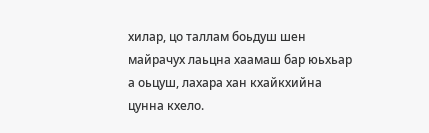хилар, цо таллам боьдуш шен майрачух лаьцна хаамаш бар юьхьар а оьцуш, лахара хан кхайкхийна цунна кхело.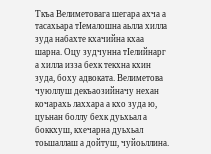Ткъа Велиметовага шегара ахча а тасахьара тIемалошна аьлла хилла зуда набахте кхачийна кхаа шарна. Оцу зудчунна тIелийнарг а хилла изза бехк текхна кхин зуда, боху адвоката. Велиметова чуюллуш декъаозийначу нехан кочарахь лаххара а кхо зуда ю, цуьнан боллу бехк дуьхьал а боккхуш, кхечарна дуьхьал тоьшаллаш а дойтуш, чуйоьллина.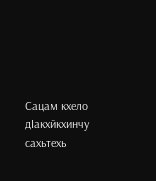Сацам кхело дIакхйкхинчу сахьтехь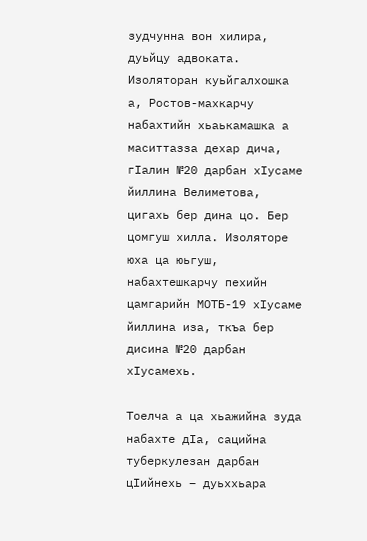зудчунна вон хилира, дуьйцу адвоката. Изоляторан куьйгалхошка а, Ростов-махкарчу набахтийн хьаькамашка а маситтазза дехар дича, гIалин №20 дарбан хIусаме йиллина Велиметова, цигахь бер дина цо. Бер цомгуш хилла. Изоляторе юха ца юьгуш, набахтешкарчу пехийн цамгарийн МОТБ-19 хIусаме йиллина иза, ткъа бер дисина №20 дарбан хIусамехь.

Тоелча а ца хьажийна зуда набахте дIа, сацийна туберкулезан дарбан цIийнехь – дуьххьара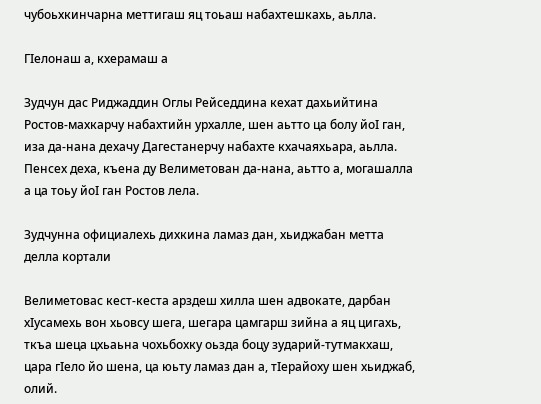чубоьхкинчарна меттигаш яц тоьаш набахтешкахь, аьлла.

ГIелонаш а, кхерамаш а

Зудчун дас Риджаддин Оглы Рейседдина кехат дахьийтина Ростов-махкарчу набахтийн урхалле, шен аьтто ца болу йоI ган, иза да-нана дехачу Дагестанерчу набахте кхачаяхьара, аьлла. Пенсех деха, къена ду Велиметован да-нана, аьтто а, могашалла а ца тоьу йоI ган Ростов лела.

Зудчунна официалехь дихкина ламаз дан, хьиджабан метта делла кортали

Велиметовас кест-кеста арздеш хилла шен адвокате, дарбан хIусамехь вон хьовсу шега, шегара цамгарш зийна а яц цигахь, ткъа шеца цхьаьна чохьбохку оьзда боцу зударий-тутмакхаш, цара гIело йо шена, ца юьту ламаз дан а, тIерайоху шен хьиджаб, олий.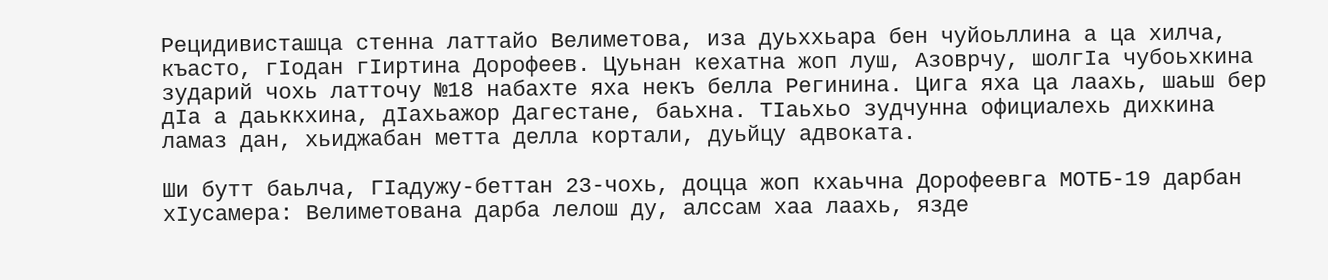Рецидивисташца стенна латтайо Велиметова, иза дуьххьара бен чуйоьллина а ца хилча, къасто, гIодан гIиртина Дорофеев. Цуьнан кехатна жоп луш, Азоврчу, шолгIа чубоьхкина зударий чохь латточу №18 набахте яха некъ белла Регинина. Цига яха ца лаахь, шаьш бер дIа а даьккхина, дIахьажор Дагестане, баьхна. ТIаьхьо зудчунна официалехь дихкина ламаз дан, хьиджабан метта делла кортали, дуьйцу адвоката.

Ши бутт баьлча, ГIадужу-беттан 23-чохь, доцца жоп кхаьчна Дорофеевга МОТБ-19 дарбан хIусамера: Велиметована дарба лелош ду, алссам хаа лаахь, язде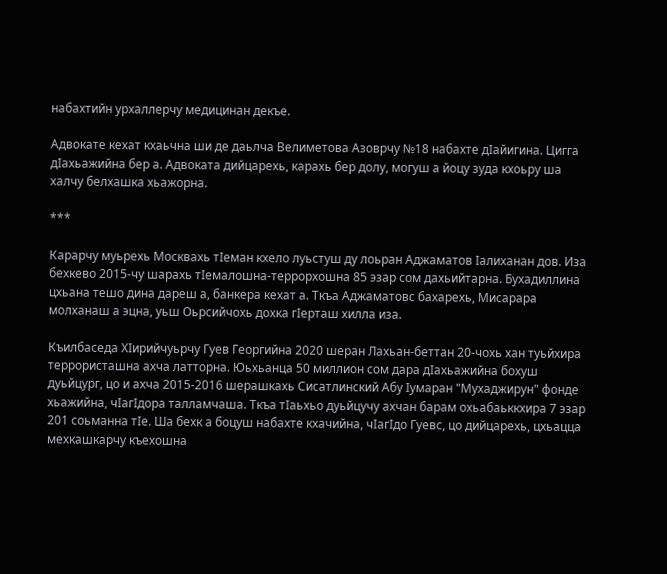набахтийн урхаллерчу медицинан декъе.

Адвокате кехат кхаьчна ши де даьлча Велиметова Азоврчу №18 набахте дIайигина. Цигга дIахьажийна бер а. Адвоката дийцарехь, карахь бер долу, могуш а йоцу зуда кхоьру ша халчу белхашка хьажорна.

***

Карарчу муьрехь Москвахь тIеман кхело луьстуш ду лоьран Аджаматов Iалиханан дов. Иза бехкево 2015-чу шарахь тIемалошна-террорхошна 85 эзар сом дахьийтарна. Бухадиллина цхьана тешо дина дареш а, банкера кехат а. Ткъа Аджаматовс бахарехь, Мисарара молханаш а эцна, уьш Оьрсийчохь дохка гIерташ хилла иза.

Къилбаседа ХIирийчуьрчу Гуев Георгийна 2020 шеран Лахьан-беттан 20-чохь хан туьйхира террористашна ахча латторна. Юьхьанца 50 миллион сом дара дIахьажийна бохуш дуьйцург, цо и ахча 2015-2016 шерашкахь Сисатлинский Абу Iумаран "Мухаджирун" фонде хьажийна, чIагIдора талламчаша. Ткъа тIаьхьо дуьйцучу ахчан барам охьабаьккхира 7 эзар 201 соьманна тIе. Ша бехк а боцуш набахте кхачийна, чIагIдо Гуевс, цо дийцарехь, цхьацца мехкашкарчу къехошна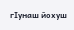гIунаш йохуш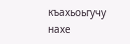къахьоьгучу нахе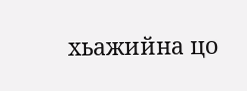хьажийна цо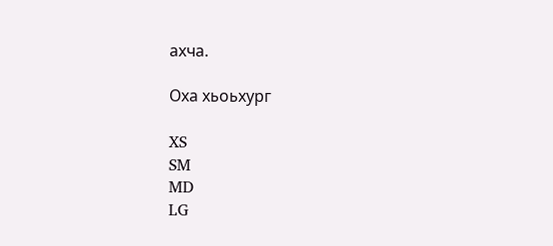ахча.

Оха хьоьхург

XS
SM
MD
LG